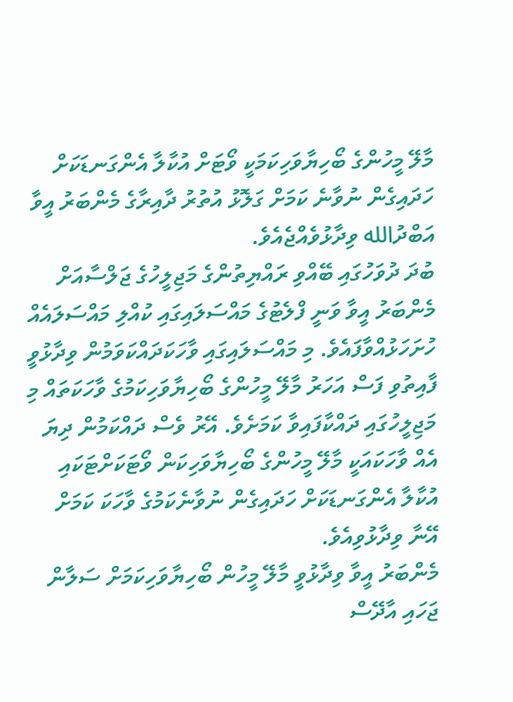މާލޭ މީހުންގެ ބޯހިޔާވަހިކަމަކީ ވޯޓަށް އުކާލާ އެންގަނޑަކަށް ހަދައިގެން ނުވާނެ ކަމަށް ގަލޮޅު އުތުރު ދާއިރާގެ މެންބަރު އީވާ އަބްދުالله ވިދާޅުވެއްޖެއެވެ.
ބުދަ ދުވަހުގައި ބޭއްވި ރައްޔިތުންގެ މަޖިލީހުގެ ޖަލްސާއަށް މެންބަރު އީވާ ވަނީ ފްލެޓުގެ މައްސަލައިގައި ކުއްލި މައްސަލައެއް ހުށަހަޅުއްވާފައެވެ. މި މައްސަލައިގައި ވާހަކަދައްކަވަމުން ވިދާޅުވީ ފާއިތުވި ފަސް އަހަރު މާލޭ މީހުންގެ ބޯހިޔާވަހިކަމުގެ ވާހަކަތައް މި މަޖިލީހުގައި ދައްކާފައިވާ ކަމަށެވެ. އޭރު ވެސް ދައްކަމުން ދިޔަ އެއް ވާހަކައަކީ މާލޭ މީހުންގެ ބޯހިޔާވަހިކަން ވޯޓަކަށްޓަކައި އުކާލާ އެންގަނޑަކަށް ހަދައިގެން ނުވާނެކަމުގެ ވާހަކަ ކަމަށް އޭނާ ވިދާޅުވިއެވެ.
މެންބަރު އީވާ ވިދާޅުވީ މާލޭ މީހުން ބޯހިޔާވަހިކަމަށް ސަލާން ޖަހައި އާދޭސް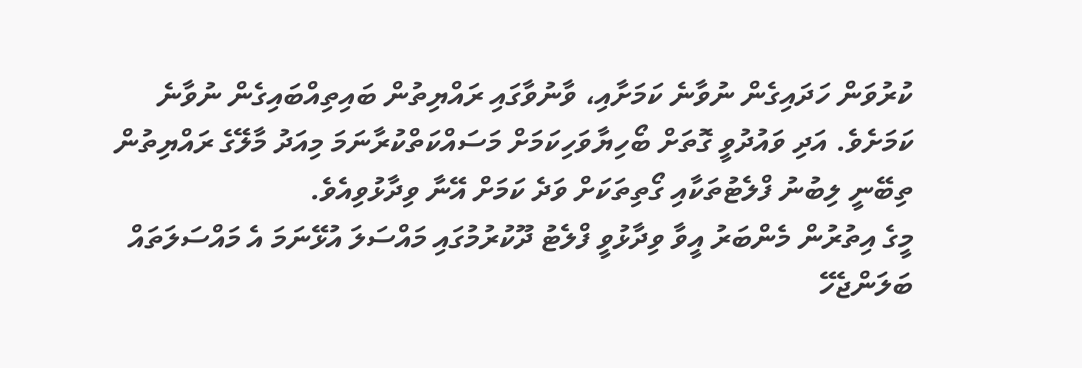ކުރުވަން ހަދައިގެން ނުވާނެ ކަމަށާއި، ވާނުވާގައި ރައްޔިތުން ބައިތިއްބައިގެން ނުވާނެ ކަމަށެވެ. އަދި ވައުދުވީ ގޮތަށް ބޯހިޔާވަހިކަމަށް މަސައްކަތްކުރާނަމަ މިއަދު މާލޭގެ ރައްޔިތުން ތިބޭނީ ލިބުނު ފްލެޓުތަކާއި ގޯތިތަކަށް ވަދެ ކަމަށް އޭނާ ވިދާޅުވިއެވެ.
މީގެ އިތުރުން މެންބަރު އީވާ ވިދާޅުވީ ފްލެޓު ދޫކުރުމުގައި މައްސަލަ އުޅޭނަމަ އެ މައްސަލަތައް ބަލަންޖެހޭ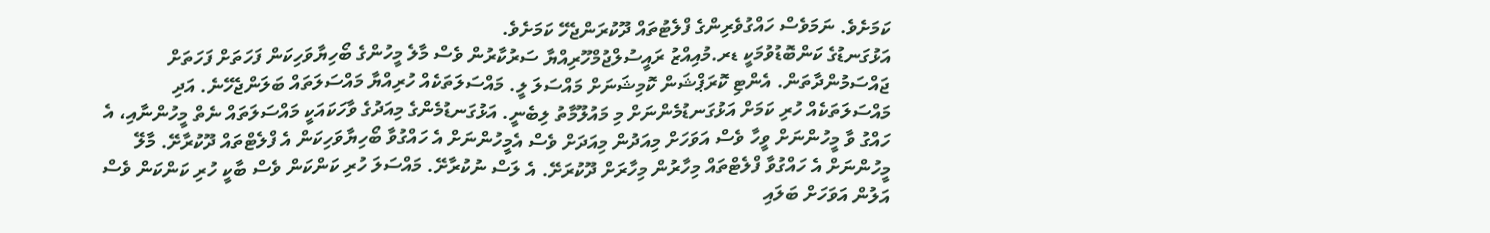ކަމަށެވެ. ނަމަވެސް ހައްގުވެރިންގެ ފްލެޓުތައް ދޫކުރަންޖެހޭ ކަމަށެވެ.
އަޅުގަނޑުގެ ކަންބޮޑުވުމަކީ ޑރ.މުއިއްޒު ރައީސުލްޖުމްހޫރިއްޔާ ސަރުކާރުން ވެސް މާލެ މީހުންގެ ބޯހިޔާވަހިކަން ފަހަތަށް ފަހަތަށް ޖައްސަމުންދާތަން. އެންޓި ކޮރަޕްޝަން ކޮމިޝަނަށް މައްސަލަ ލީ. މައްސަލަތަކެއް ހުރިއްޔާ މައްސަލަތައް ބަލަންޖެހޭނެ. އަދި މައްސަލަތަކެއް ހުރި ކަމަށް އަޅުގަނޑުމެންނަށް މި މައުލޫމާތު ލިބެނީ. އަޅުގަނޑުމެންގެ މިއަދުގެ ވާހަކައަކީ މައްސަލަތައް ނެތް މީހުންނާއި، އެ ހައްގު ވާ މީހުންނަށް ވީހާ ވެސް އަވަހަށް މިއަދުން މިއަދަށް ވެސް އެމީހުންނަށް އެ ހައްގުވާ ބޯހިޔާވަހިކަން އެ ފްލެޓްތައް ދޫކުރާށޭ. މާލޭ މީހުންނަށް އެ ހައްގުވާ ފްލެޓްތައް މިހާރުން މިހާރަށް ދޫކުރަށޭ. އެ ލަސް ނުކުރާށޭ. މައްސަލަ ހުރި ކަންކަން ވެސް ބާކީ ހުރި ކަންކަން ވެސް އަލުން އަވަހަށް ބަލައި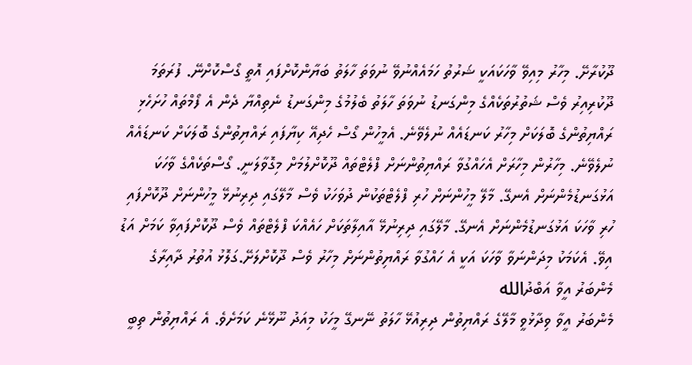ދޫކުރާށޭ. މިހާރު މިއިވޭ ވާހަކައަކީ ޝަރުތު ހަމައެއްނުވޭ ނުވަތަ ހާލަތު ބަޔާންކޮށްފައި އޮތީ ގޯސްކޮށްނޭ. ފުރަތަމަ ދޫކުރިއިރު ވެސް ޝަތުރުތަކެއްގެ މިންގަނޑު ނުވަތަ ހާލަތު ބެލުމުގެ މިންގަނޑު ނެތިއްޔާ ދެން އެ ފޯމްތައް ހުށަހެޅި ރައްޔިތުންގެ ބޮލަކަށް މިހާރު ކަނޑައެއް ނުލެވޭނެ. އެމީހުން ގޯސް ހެދިއޭ ކިޔާފައި ރައްޔިތުންގެ ބޮލަކަށް ކަނޑައެއް ނުލެވޭނެ. މިހާރުން މިހާރަށް އެހައްގުވާ ރައްޔިތުންނަށް ފްލެޓްތައް ދޫކޮށްލުމަށް މިގޮވާލަނީ. ގޯސްތަކެއްގެ ވާހަކަ އަޅުގަނޑުމެންނަށް އެނގޭ. މާލޭ މީހުންނަށް ހުރި ފްލެޓްތަކުން ދުވަހަކު ވެސް މާލޭގައި ދިރިނުޅޭ މީހުންނަށް ދޫކޮށްފައި ހުރި ވާހަކަ އަޅުގަނޑުމެންނަށް އެނގޭ. މާލޭގައި ދިރިނުޅޭ އާއިލާތަކަށް ހައެއްކަ ފްލެޓްތައް ވެސް ދޫކޮށްފައިވާ ކަމަށް އަޑު އިވޭ. އެކަމަކު މިދަންނަވާ ވާހަކަ އަކީ އެ ހައްގުވާ ރައްޔިތުންނަށް މިހާރު ވެސް ދޫކޮށްލަށޭ.ގަލޮޅު އުތުރު ދާއިރާގެ މެންބަރު އީވާ އަބްދުالله
މެންބަރު އީވާ ވިދާޅުވީ މާލޭގެ ރައްޔިތުން ދިރިއުޅޭ ހާލަތު ނޭނގޭ މީހަކު މިއަދު ނޫޅޭނެ ކަމަށެވެ. އެ ރައްޔިތުން ތިބީ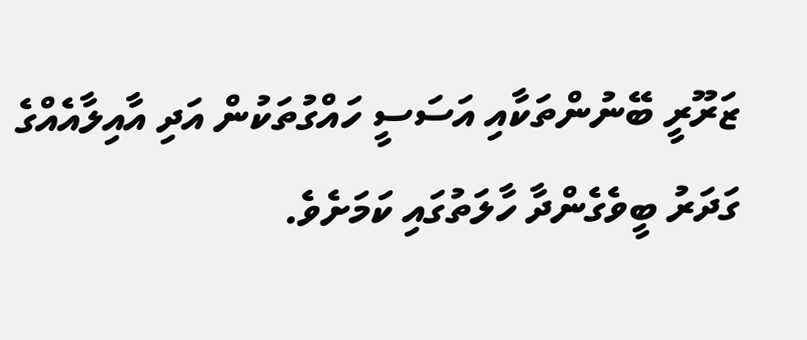ޒަރޫރީ ބޭނުންތަކާއި އަސަސީ ހައްގުތަކުން އަދި އާއިލާއެއްގެ ގަދަރު ބީވެގެންދާ ހާލަތުގައި ކަމަށެވެ.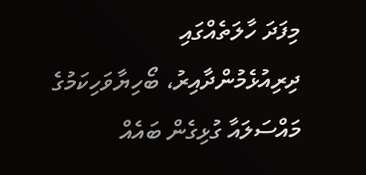މިފަދަ ހާލަތެއްގައި ދިރިއުޅެމުންދާއިރު، ބޯހިޔާވަހިކަމުގެ މައްސަލައާ ގުޅިގެން ބައެއް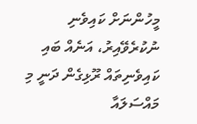މީހުންނަށް ކައިވެނި ނުކުރެވޭއިރު، އަނެއް ބައި ކައިވެނިތައް ރޫޅިގެން ދަނީ މި މައްސަލައާ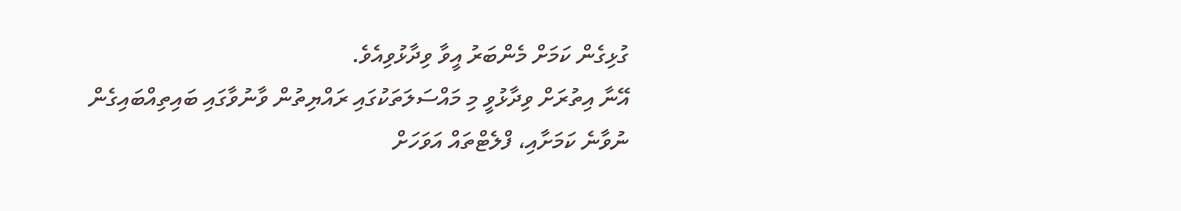ގުޅިގެން ކަމަށް މެންބަރު އީވާ ވިދާޅުވިއެވެ.
އޭނާ އިތުރަށް ވިދާޅުވީ މި މައްސަލަތަކުގައި ރައްޔިތުން ވާނުވާގައި ބައިތިއްބައިގެން ނުވާނެ ކަމަށާއި، ފްލެޓްތައް އަވަހަށް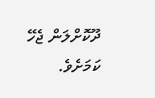ދޫކޮށްލަން ޖެހޭ ކަމަށެވެ.